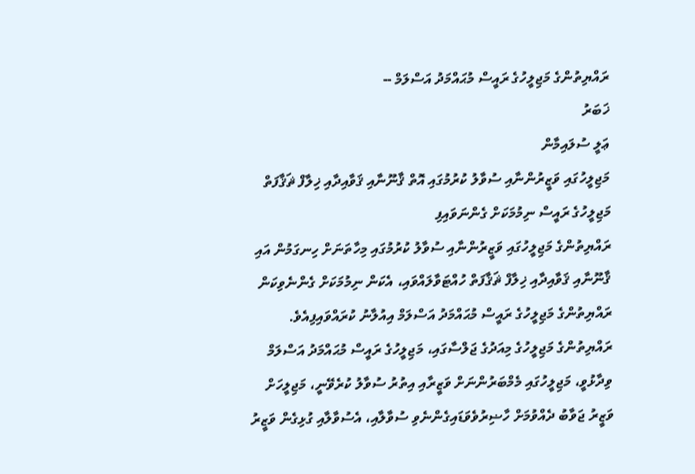ރައްޔިތުންގެ މަޖިލީހުގެ ރައީސް މުޙައްމަދު އަސްލަމް --
ޚަބަރު
ޢަލީ ސުލައިމާން
މަޖިލީހުގައި ވަޒީރުންނާއި ސުވާލު ކުރުމުގައި އޮތް ޤާނޫނާއި ޤަވާއިދާއި ޚިލާފް ޘަޤާފަތް މަޖިލީހުގެ ރައީސް ނިމުމަކަށް ގެންނަވައިފި
ރައްޔިތުންގެ މަޖިލީހުގައި ވަޒީރުންނާއި ސުވާލު ކުރުމުގައި މިހާތަނަށް ހިނގަމުން އައި ޤާނޫނާއި ޤަވާއިދާއި ޚިލާފް ޘަޤާފަތް ހުއްޓަވާލައްވައި، އެކަން ނިމުމަކަށް ގެންނެވިކަން ރައްޔިތުންގެ މަޖިލީހުގެ ރައީސް މުޙައްމަދު އަސްލަމް އިއުލާނު ކުރައްވައިފިއެވެ.
ރައްޔިތުންގެ މަޖިލީހުގެ މިއަދުގެ ޖަލްސާގައި، މަޖިލީހުގެ ރައީސް މުޙައްމަދު އަސްލަމް ވިދާޅުވީ، މަޖިލީހުގައި މެމްބަރުންނަށް ވަޒީރާއި އިތުރު ސުވާލު ކުރެވޭނީ، މަޖިލީހަށް ވަޒީރު ޖަވާބު ދެއްވުމަށް ހާޟިރުވެވަޑައިގެންނެވި ސުވާލާއި، އެސުވާލާއި ގުޅިގެން ވަޒީރު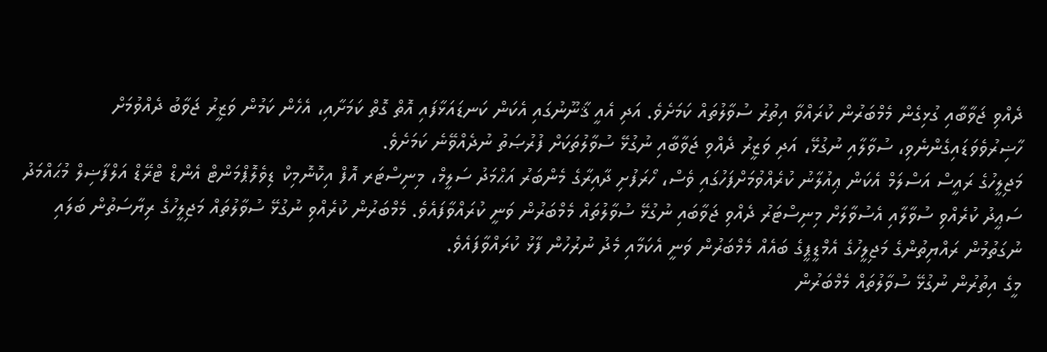ދެއްވި ޖަވާބާއި ގުޅިގެން މެމްބަރުން ކުރައްވާ އިތުރު ސުވާލުތައް ކަމަށެވެ. އަދި އެއީ ޤާނޫނުގައި އެކަން ކަނޑައަޅާފައި އޮތް ގޮތް ކަމަށާއި، އެހެން ކަމުން ވަޒީރު ޖަވާބު ދެއްވުމަށް ހާޟިރުވެވަޑައިގެންނެވި، ސުވާލާއި ނުގުޅޭ، އަދި ވަޒީރު ދެއްވި ޖަވާބާއި ނުގުޅޭ ސުވާލުތަކަށް ފުރުޞަތު ނުދެއްވޭނެ ކަމަށެވެ.
މަޖިލީހުގެ ރައީސް އަސްލަމް އެކަން ޢިއުލާނު ކުރެއްވުމަށްފަހުގައި ވެސް، ހޯރަފުށި ދާއިރާގެ މެންބަރު އަޙްމަދު ސަލީމް، މިނިސްޓަރ އޮފް އިކޮނޮމިކް ޑިވެލޮޕްމަންޓް އެންޑް ޓްރޭޑް އަލްފާޟިލް މުޙައްމަދު ސަޢީދު ކުރެއްވި ސުވާލާއި އެސުވާލަށް މިނިސްޓަރު ދެއްވި ޖަވާބައި ނުގުޅޭ ސުވާލުތައް މެމްބަރުން ވަނީ ކުރައްވާފައެވެ. މެމްބަރުން ކުރެއްވި ނުގުޅޭ ސުވާލުތައް މަޖިލީހުގެ ރިޔާސަތުން ބަލައި ނުގަތުމުން ރައްޔިތުންގެ މަޖިލީހުގެ އެމްޑީޕީގެ ބައެއް މެމްބަރުން ވަނީ އެކަމާއި މެދު ނުރުހުން ފާޅު ކުރައްވާފައެވެ.
މީގެ އިތުރުން ނުގުޅޭ ސުވާލުތައް މެމްބަރުން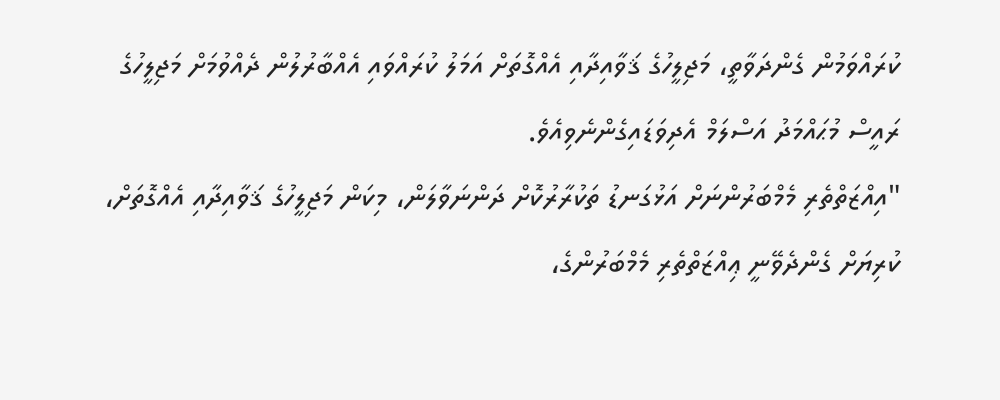ކުރައްވަމުން ގެންދަވާތީ، މަޖިލީހުގެ ޤަވާއިދާއި އެއްގޮތަށް އަމަލު ކުރައްވައި އެއްބާރުލުން ދެއްވުމަށް މަޖިލީހުގެ ރައީސް މުޙައްމަދު އަސްލަމް އެދިވަޑައިގެންނެވިއެވެ.
"އިއްޒަތްތެރި މެމްބަރުންނަށް އަޅުގަނޑު ތަކުރާރުކޮށް ދަންނަވާލަން، މިކަން މަޖިލީހުގެ ޤަވާއިދާއި އެއްގޮތަށް، ކުރިޔަށް ގެންދެވޭނީ ޢިއްޒަތްތެރި މެމްބަރުންގެ،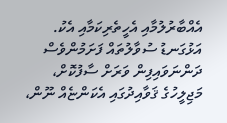އެއްބާރުލުމާއި އެހީތެރިކަމާއި އެކު. އަޅުގަނޑު ސުވާލުތައް ފަށަމުންވެސް ދަންނަވައިފިން ވަރަށް ސާފުކޮށް، މަޖިލީހުގެ ޤަވާއިދުގައި އެކަންޏެއް ނޫން،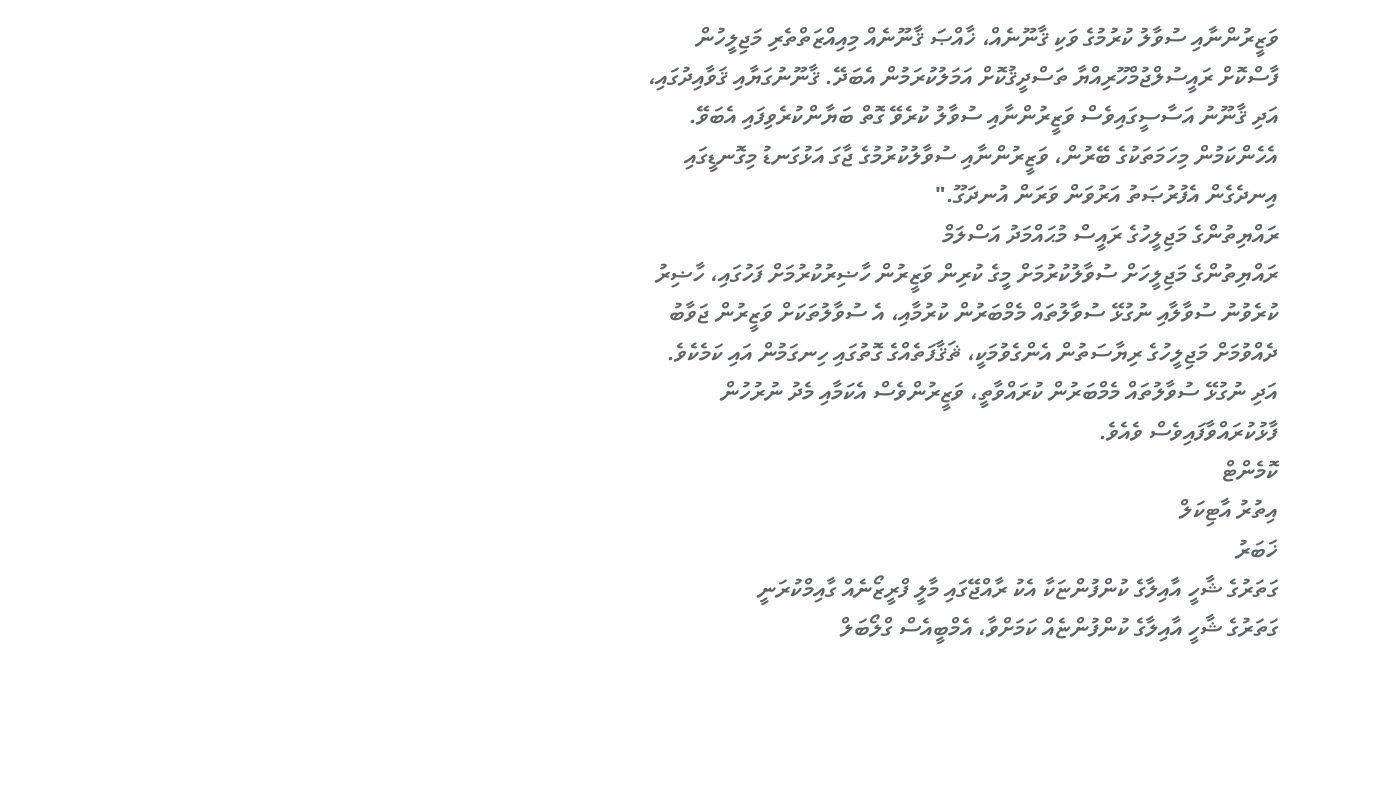ވަޒީރުންނާއި ސުވާލު ކުރުމުގެ ވަކި ޤާނޫނެއް، ޚާއްޞަ ޤާނޫނެއް މިއިއްޒަތްތެރި މަޖިލީހުން ފާސްކޮށް ރައީސުލްޖުމްހޫރިއްޔާ ތަސްދީޤުކޮށް އަމަލުކުރަމުން އެބަދޭ. ޤާނޫނުގަޔާއި ޤަވާއިދުގައި، އަދި ޤާނޫނު އަސާސީގައިވެސް ވަޒީރުންނާއި ސުވާލު ކުރެވޭ ގޮތް ބަޔާންކުރެވިފައި އެބަވޭ. އެހެންކަމުން މިހަމަތަކުގެ ބޭރުން، ވަޒީރުންނާއި ސުވާލުކުރުމުގެ ޖާގަ އަޅުގަނޑު މިގޮނޑީގައި އިނދެގެން އެފުރުޞަތު އަރުވަން ވަރަން އުނދަގޫ."
ރައްޔިތުންގެ މަޖިލީހުގެ ރައީސް މުޙައްމަދު އަސްލަމް
ރައްޔިތުންގެ މަޖިލީހަށް ސުވާލުކުރުމަށް މީގެ ކުރިން ވަޒީރުން ހާޟިރުކުރުމަށް ފަހުގައި، ހާޟިރު ކުރެވުނު ސުވާލާއި ނުގުޅޭ ސުވާލުތައް މެމްބަރުން ކުރުމާއި، އެ ސުވާލުތަކަށް ވަޒީރުން ޖަވާބު ދެއްވުމަށް މަޖިލީހުގެ ރިޔާސަތުން އެންގެވުމަކީ، ޘަޤާފަތެއްގެ ގޮތުގައި ހިނގަމުން އައި ކަމެކެވެ. އަދި ނުގުޅޭ ސުވާލުތައް މެމްބަރުން ކުރައްވާތީ، ވަޒީރުންވެސް އެކަމާއި މެދު ނުރުހުން ފާޅުކުރައްވާފައިވެސް ވެއެވެ.
ކޮމެންޓް
އިތުރު އާޓިކަލް
ޚަބަރު
ގަތަރުގެ ޝާހީ އާއިލާގެ ކުންފުންޏަކާ އެކު ރާއްޖޭގައި މާލީ ފްރީޒޯނެއް ގާއިމްކުރަނީ
ގަތަރުގެ ޝާހީ އާއިލާގެ ކުންފުންޏެއް ކަމަށްވާ، އެމްބީއެސް ގްލޯބަލް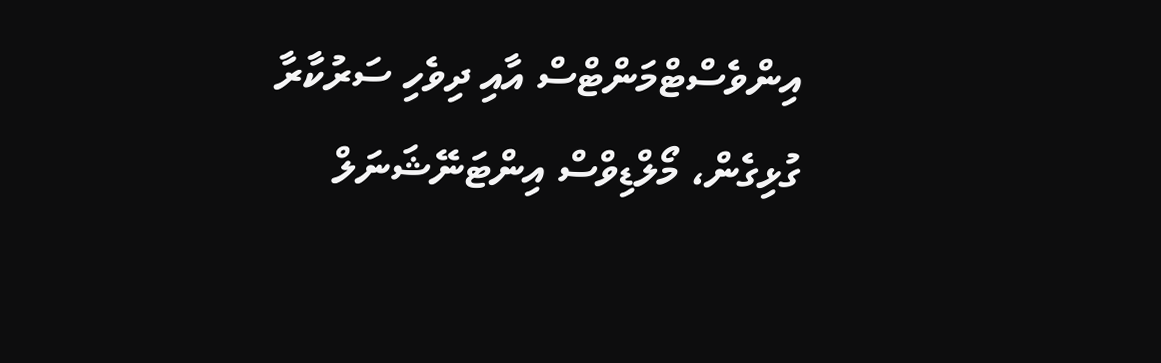އިންވެސްޓްމަންޓްސް އާއި ދިވެހި ސަރުކާރާ ގުޅިގެން، މޯލްޑިވްސް އިންޓަނޭޝަނަލް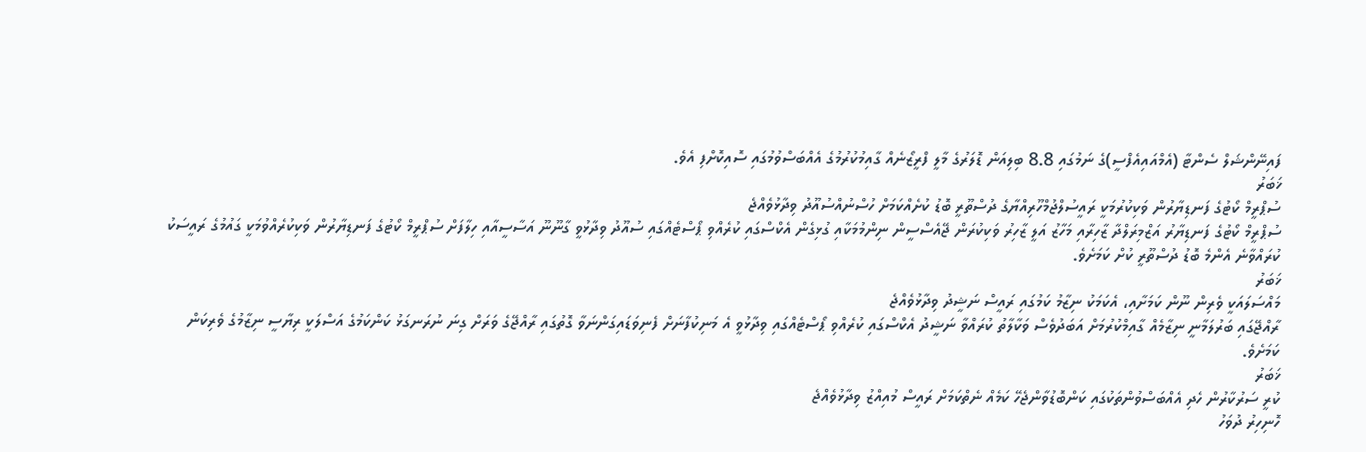ފައިނޭންޝަލް ސެންޓާ (އެމްއައިއެފްސީ)ގެ ނަމުގައި 8.8 ބިލިއަން ޑޮލަރުގެ މާލީ ފްރީޒޯނެއް ގާއިމުކުރުމުގެ އެއްބަސްވުމުގައި ސޮއިކޮށްފި އެވެ.
ޚަބަރު
ސުޕްރީމް ކޯޓުގެ ފަނޑިޔާރުން ވަކިކުރުމަކީ ރައީސުލްޖުމްހޫރިއްޔާގެ ދުސްތޫރީ ބޮޑު ކުށެއްކަމަށް ހުސްނުއްސުއޫދު ވިދާޅުވެއްޖެ
ސުޕްރީމް ކޯޓުގެ ފަނޑިޔާރު އަޒްމިރަލްދާ ޒާހިރާއި މަހާޒު އަލީ ޒާހިރު ވަކިކުރަން ޖޭއެސްސީން ނިންމުމަކާއި ގުޅިގެން އެކްސްގައި ކުރެއްވި ޕޯސްޓެއްގައި ސުއޫދު ވިދާޅުވީ ގާނޫނޫ އަސާސީއާއި ހިލާފަށް ސުޕްރީމް ކޯޓުގެ ފަނޑިޔާރުން ވަކިކުރެއްވުމަކީ ގައުމުގެ ރައީސަކު ކުރައްވާނެ އެންމެ ބޮޑު ދުސްތޫރީ ކުށް ކަމަށެވެ.
ޚަބަރު
މައްސަލައަކީ ވެރިން ނޫން ކަމަށާއި، އެކަމަކު ނިޒާމު ކަމުގައި ރައީސް ނަޝީދު ވިދާޅުވެއްޖެ
ރާއްޖޭގައި ބަރުލަމާނީ ނިޒާމެއް ގާއިމްކުރުމަށް އަބަދުވެސް ވަކާލާތު ކުރައްވާ ނަޝީދު އެކްސްގައި ކުރެއްވި ޕޯސްޓެއްގައި ވިދާޅުވީ އެ މަނިކުފާނަށް ފެނިވަޑައިގަންނަވާ ގޮތުގައި ރާއްޖޭގެ ވަރަށް ގިނަ ނުރަނގަޅު ކަންކަމުގެ އަސްލަކީ ރިޔާސީ ނިޒާމުގެ ވެރިކަން ކަމަށެވެ.
ޚަބަރު
ކުރީ ސަރުކާރުން ހެދި އެއްބަސްވުންތަކުގައި ކަންބޮޑުވާންޖެހޭ ކަމެއް ނެތްކަމަށް ރައީސް މުއިއްޒު ވިދާޅުވެއްޖެ
ހޮނިހިރު ދުވަހު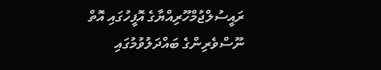ރައީސުލްޖުމްހޫރިއްޔާގެ އޮފީހުގައި އޮތް ނޫސްވެރިންގެ ބައްދަލުވުމުގައި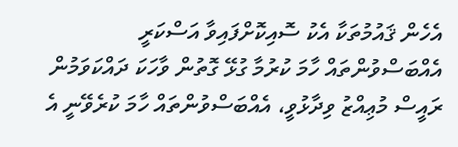އެހެން ޤައުމުތަކާ އެކު ސޮއިކޮށްފައިވާ އަސްކަރީ އެއްބަސްވުންތައް ހާމަ ކުރުމާ ގުޅޭ ގޮތުން ވާހަކަ ދައްކަވަމުން ރައީސް މުޢިއްޒު ވިދާޅުވީ، އެއްބަސްވުންތައް ހާމަ ކުރެވޭނީ އެ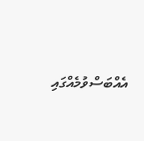އެއްބަސްވުމެއްގައި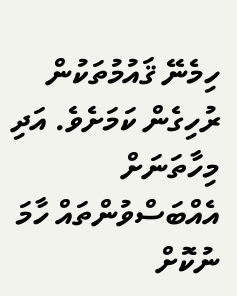ހިމެނޭ ޤައުމުތަކުން ރުހިގެން ކަމަށެވެ. އަދި މިހާތަނަށް އެއްބަސްވުންތައް ހާމަ ނުކޮށް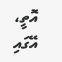އޮތީ، އޭގައި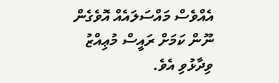އެއްވެސް މައްސަލައެއް އޮވެގެން ނޫން ކަމަށް ރައީސް މުޢިއްޒު ވިދާޅުވި އެވެ.